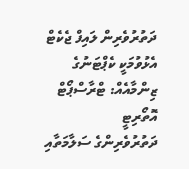ދަތުރުވެރިން ލައިފް ޖެކެޓް އެޅުވުމަކީ ކެޕްޓަނުގެ ޒިންމާއެއް: ޓްރާސްޕޯޓް އޮތޯރިޓީ
ދަތުރުވެރިންގެ ސަލާމަތާއި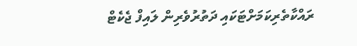ރައްކާތެރިކަމަށްޓަކައި ދަތުރުވެރިން ލައިފް ޖެކެޓް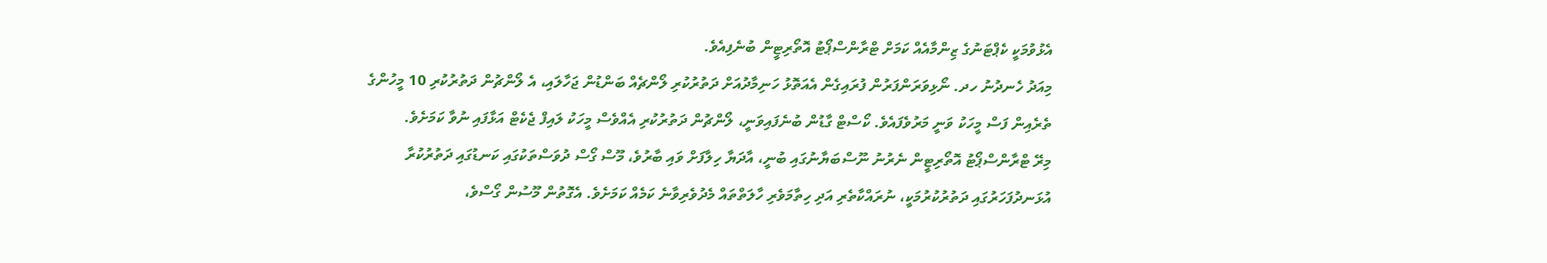އެޅުވުމަކީ ކެޕްޓަނުގެ ޒިންމާއެއް ކަމަށް ޓްރާންސްޕޯޓު އޮތޯރިޓީން ބުނެފިއެވެ.
މިއަދު ހެނދުނު ހދ. ނޯޅިވަރަންފަރުން ފުރައިގެން އެއަތޮޅު ހަނިމާދުއަށް ދަތުރުކުރި ލޯންޗެއް ބަންޑުން ޖަހާލައި، އެ ލޯންޗުން ދަތުރުކުރި 10 މީހުންގެ ތެރެއިން ފަސް މީހަކު ވަނީ މަރުވެފައެވެ. ކޯސްޓް ގާޑުން ބުނެފައިވަނީ، ލޯންޗުން ދަތުރުކުރި އެއްވެސް މީހަކު ލައިފް ޖެކެޓް އަޅާފައި ނުވާ ކަމަށެވެ.
މިރޭ ޓްރާންސްޕޯޓު އޮތޯރިޓީން ނެރުނު ނޫސްބަޔާނުގައި ބުނީ، އާދަޔާ ހިލާފަށް ވައި ބާރުވެ، މޫސް ގޯސް ދުވަސްތަކުގައި ކަނޑުގައި ދަތުރުކުރާ އުޅަނދުފަހަރުގައި ދަތުރުކުރުމަކީ، ނުރައްކާތެރި އަދި ހިތާމަވެރި ހާލަތްތައް މެދުވެރިވާނެ ކަމެއް ކަމަށެވެ. އެގޮތުން މޫސުން ގޯސްވެ،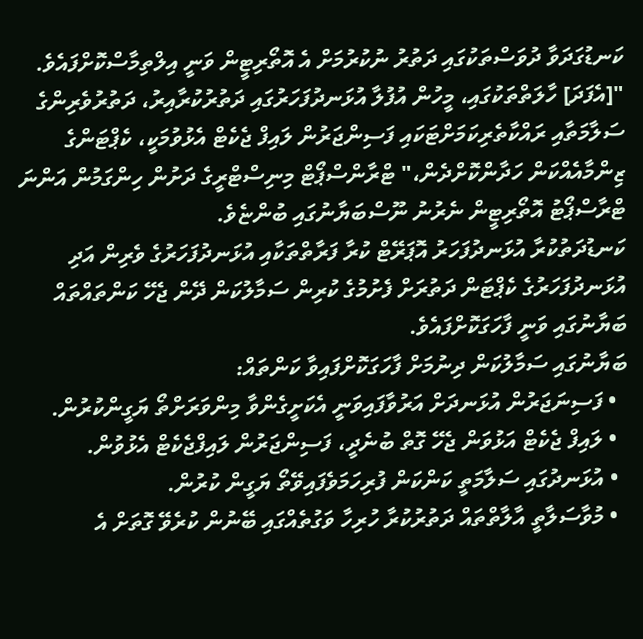ކަނޑުގަދަވާ ދުވަސްތަކުގައި ދަތުރު ނުކުރުމަށް އެ އޮތޯރިޓީން ވަނީ އިލްތިމާސްކޮށްފައެވެ.
"[އެފަދަ] ހާލަތްތަކުގައި، މީހުން އުފުލާ އުޅަނދުފަހަރުގައި ދަތުރުކުރާއިރު، ދަތުރުވެރިންގެ ސަލާމަތާއި ރައްކާތެރިކަމަށްޓަކައި ފަސިންޖަރުން ލައިފް ޖެކެޓް އެޅުވުމަކީ، ކެޕްޓަންގެ ޒިންމާއެއްކަން ހަދާންކޮށްދެން،" ޓްރާންސްޕޯޓް މިނިސްޓްރީގެ ދަށުން ހިންގަމުން އަންނަ ޓްރާސްޕޯޓު އޮތޯރިޓީން ނެރުނު ނޫސްބަޔާނުގައި ބުންޏެވެ.
ކަނޑުދަތުކުރާ އުޅަނދުފަހަރު އޮޕަރޭޓް ކުރާ ފަރާތްތަކާއި އުޅަނދުފަހަރުގެ ވެރިން އަދި އުޅަނދުފަހަރުގެ ކެޕްޓަން ދަތުރަށް ފެށުމުގެ ކުރިން ސަމާލުކަން ދޭން ޖެހޭ ކަންތައްތައް ބަޔާނުގައި ވަނީ ފާހަގަކޮށްފައެވެ.
ބަޔާނުގައި ސަމާލުކަން ދިނުމަށް ފާހަގަކޮށްފައިވާ ކަންތައް:
  • ފަސިނަޖަރުން އުޅަނދަށް އަރުވާފައިވަނީ އެކަށީގެންވާ މިންވަރަށްތޯ ޔަގީންކުރުން.
  • ލައިފް ޖެކެޓް އަޅުވަން ޖެހޭ ގޮތް ބުނެދީ، ފަސިންޖަރުން ލައިފްޖެކެޓް އެޅުވުން.
  • އުޅަނދުގައި ސަލާމަތީ ކަންކަން ފުރިހަމަވެފައިވޭތޯ ޔަގީން ކުރުން.
  • މުވާސަލާތީ އާލާތްތައް ދަތުރުކުރާ ހުރިހާ ވަގުތެއްގައި ބޭނުން ކުރެވޭ ގޮތަށް އެ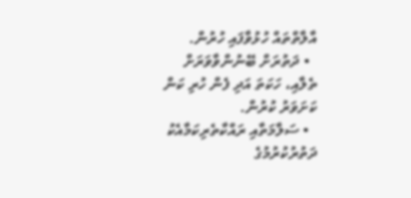އާލާތްތައް ހުޅުވާފައި ހުރުން.
  • ދަތުރަށް ބޭނުންވާވަރަށް ތެލާއި، ހަކަތަ އަދި ފެން ހުރި ކަން ކަށަވަރު ކުރުން.
  • ސަލާމަތާއި ރައްކާތެރިކަމާއެކު ދަތުރުކުރުމުގެ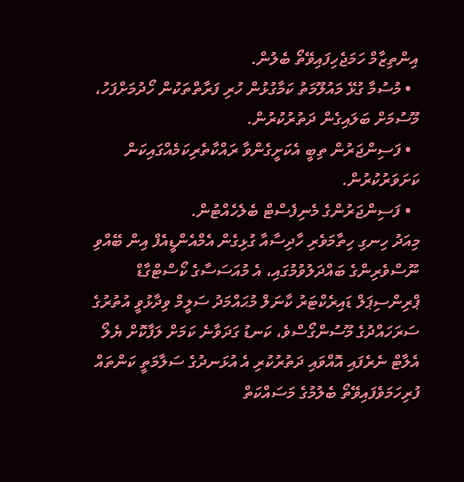އިންތިޒާމް ހަމަޖެހިފައިވޭތޯ ބެލުން.
  • މުސުމާ ގުޅޭ މައުލޫމަތު ކަމާގުޅުން ހުރި ފަރާތްތަކުން ހޯދުމަށްފަހު، މޫސުމަށް ބަލައިގެން ދަތުރުކުރުން.
  • ފަސިންޖަރުން ތިބީ އެކަށީގެންވާ ރައްކާތެރިކަމެއްގައިކަން ކަށަވަރުކުރުން.
  • ފަސިންޖަރުންގެ މެނިފެސްޓް ބެލެހެއްޓުން.
މިއަދު ހިނގި ހިތާމަވެރި ހާދިސާއާ ގުޅިގެން އެމްއެންޑީއެފް އިން ބޭއްވި ނޫސްވެރިންގެ ބައްދަލުވުމުގައި، އެ މުއަސަސާގެ ކޯސްޓްގާޑް ޕްރިންސިޕަލް ޑައިރެކްޓަރު ކާނަލް މުޙައްމަދު ސަލީމް ވިދާޅުވީ އުތުރުގެ ސަރަހައްދުގެ މޫސުންގޯސްވެ، ކަނޑު ގަދަވާނެ ކަމަށް ލަފާކޮށް ޔެލޯ އެލާޓް ނެރެފައި އޮއްވައި ދަތުރުކުރި އެ އުޅަނދުގެ ސަލާމަތީ ކަންތައް ފުރިހަމަވެފައިވޭތޯ ބެލުމުގެ މަސައްކަތް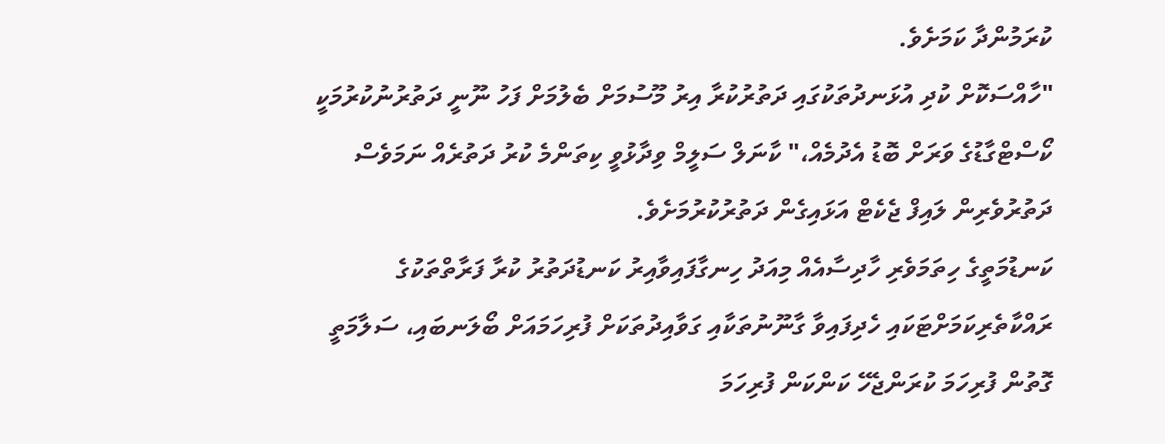ކުރަމުންދާ ކަމަށެވެ.
"ހާއްސަކޮށް ކުދި އުޅަނދުތަކުގައި ދަތުރުކުރާ އިރު މޫސުމަށް ބެލުމަށް ފަހު ނޫނީ ދަތުރުނުކުރުމަކީ ކޯސްޓްގާޑުގެ ވަރަށް ބޮޑު އެދުމެއް،" ކާނަލް ސަލީމް ވިދާޅުވީ ކިތަންމެ ކުރު ދަތުރެއް ނަމަވެސް ދަތުރުވެރިން ލައިފް ޖެކެޓް އަޅައިގެން ދަތުރުކުރުމަށެވެ.
ކަނޑުމަތީގެ ހިތަމަވެރި ހާދިސާއެއް މިއަދު ހިނގާފައިވާއިރު ކަނޑުދަތުރު ކުރާ ފަރާތްތަކުގެ ރައްކާތެރިކަމަށްޓަކައި ހެދިފައިވާ ގާނޫނުތަކާއި ގަވާއިދުތަކަށް ފުރިހަމައަށް ބޯލަނބައި، ސަލާމަތީ ގޮތުން ފުރިހަމަ ކުރަންޖެހޭ ކަންކަން ފުރިހަމަ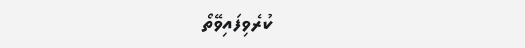ކުރެވިފައިވޭތޯ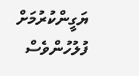ޔަގީންކުރުމަށް ފުލުހުންވެސް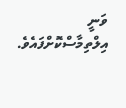ވަނީ އިލްތިމާސްކޮށްފައެވެ.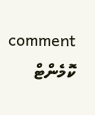comment ކޮމެންޓް